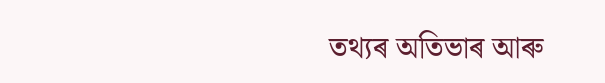তথ্যৰ অতিভাৰ আৰু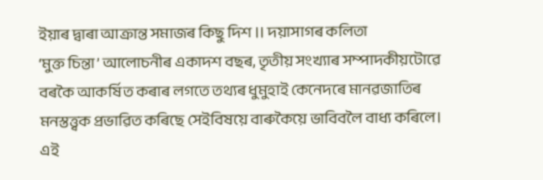ইয়াৰ দ্বাৰা আক্ৰান্ত সমাজৰ কিছু দিশ ।। দয়াসাগৰ কলিতা
‘মুক্ত চিন্তা’ আলোচনীৰ একাদশ বছৰ, তৃতীয় সংখ্যাৰ সম্পাদকীয়টোৱে বৰকৈ আকৰ্ষিত কৰাৰ লগতে তথ্যৰ ধুমুহাই কেনেদৰে মানৱজাতিৰ মনস্তত্ত্বক প্ৰভাৱিত কৰিছে সেইবিষয়ে বাৰুকৈয়ে ভাবিবলৈ বাধ্য কৰিলে। এই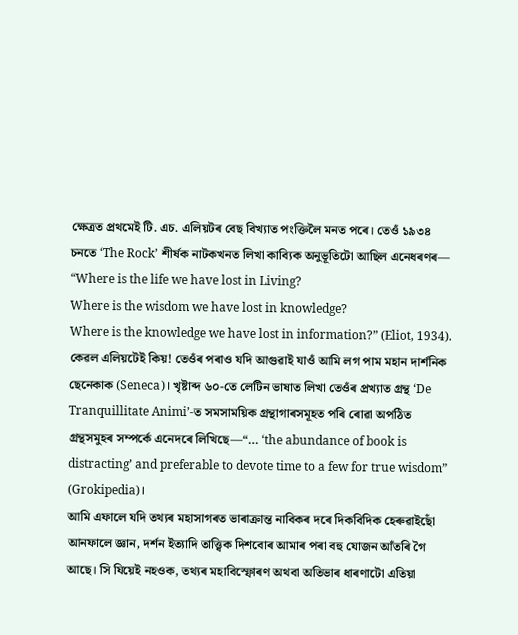ক্ষেত্ৰত প্ৰথমেই টি. এচ. এলিয়টৰ বেছ বিখ্যাত পংক্তিলৈ মনত পৰে। তেওঁ ১৯৩৪ চনতে ‘The Rock’ শীৰ্ষক নাটকখনত লিখা কাব্যিক অনুভূতিটো আছিল এনেধৰণৰ—
“Where is the life we have lost in Living?
Where is the wisdom we have lost in knowledge?
Where is the knowledge we have lost in information?” (Eliot, 1934).
কেৱল এলিয়টেই কিয়! তেওঁৰ পৰাও যদি আগুৱাই যাওঁ আমি লগ পাম মহান দাৰ্শনিক ছেনেকাক (Seneca)। খৃষ্টাব্দ ৬০-তে লেটিন ভাষাত লিখা তেওঁৰ প্ৰখ্যাত গ্ৰন্থ ‘De Tranquillitate Animi’-ত সমসাময়িক গ্ৰন্থাগাৰসমূহত পৰি ৰোৱা অপঠিত গ্ৰন্থসমুহৰ সম্পৰ্কে এনেদৰে লিখিছে—“… ‘the abundance of book is distracting’ and preferable to devote time to a few for true wisdom” (Grokipedia)।
আমি এফালে যদি তথ্যৰ মহাসাগৰত ভাৰাক্ৰান্ত নাবিকৰ দৰে দিকবিদিক হেৰুৱাইছোঁ আনফালে জ্ঞান, দৰ্শন ইত্যাদি তাত্ত্বিক দিশবোৰ আমাৰ পৰা বহু যোজন আঁতৰি গৈ আছে। সি যিয়েই নহওক, তথ্যৰ মহাবিস্ফোৰণ অথবা অতিভাৰ ধাৰণাটো এতিয়া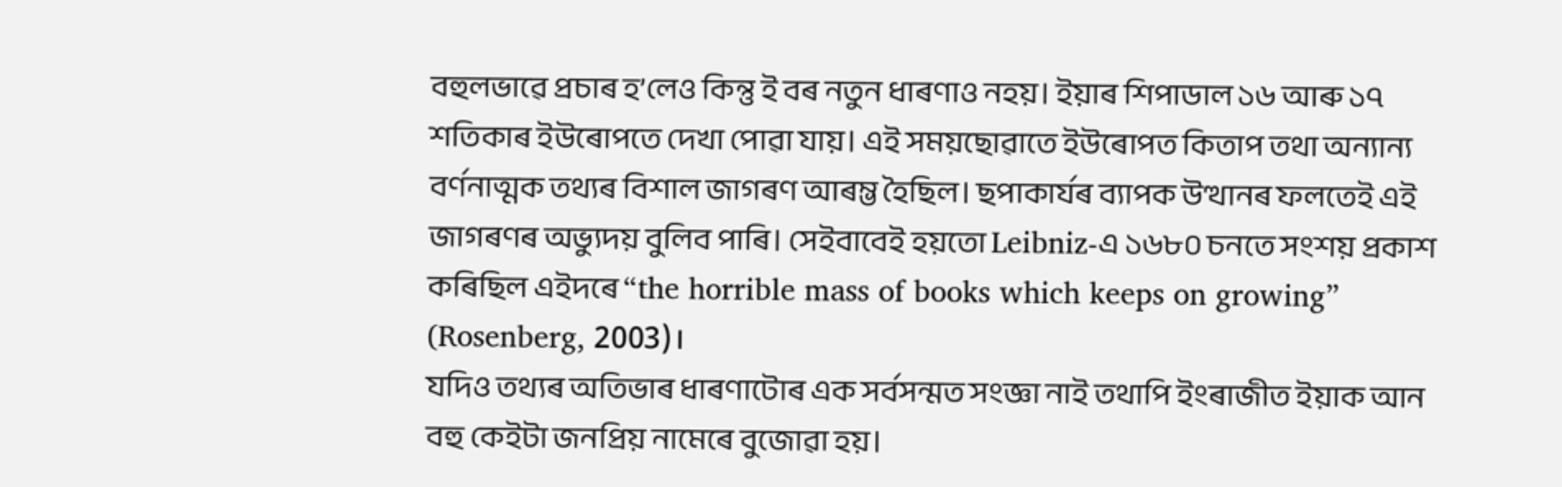বহুলভাৱে প্ৰচাৰ হ’লেও কিন্তু ই বৰ নতুন ধাৰণাও নহয়। ইয়াৰ শিপাডাল ১৬ আৰু ১৭ শতিকাৰ ইউৰোপতে দেখা পোৱা যায়। এই সময়ছোৱাতে ইউৰোপত কিতাপ তথা অন্যান্য বৰ্ণনাত্মক তথ্যৰ বিশাল জাগৰণ আৰম্ভ হৈছিল। ছপাকাৰ্যৰ ব্যাপক উত্থানৰ ফলতেই এই জাগৰণৰ অভ্যুদয় বুলিব পাৰি। সেইবাবেই হয়তো Leibniz-এ ১৬৮০ চনতে সংশয় প্ৰকাশ কৰিছিল এইদৰে “the horrible mass of books which keeps on growing” (Rosenberg, 2003)।
যদিও তথ্যৰ অতিভাৰ ধাৰণাটোৰ এক সৰ্বসন্মত সংজ্ঞা নাই তথাপি ইংৰাজীত ইয়াক আন বহু কেইটা জনপ্ৰিয় নামেৰে বুজোৱা হয়।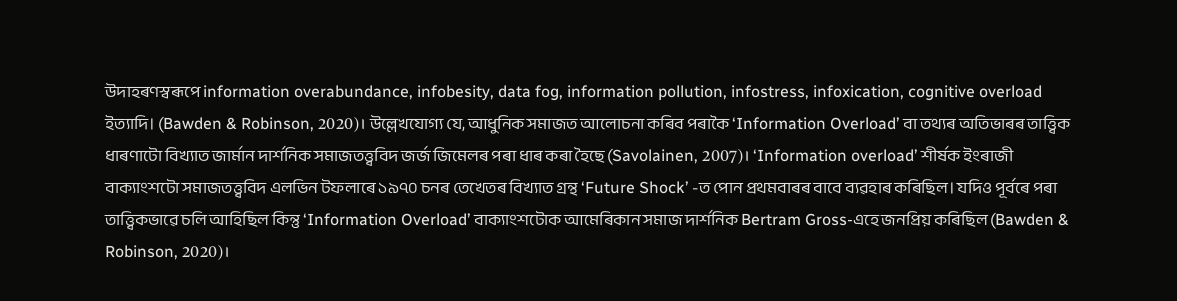উদাহৰণস্বৰূপে information overabundance, infobesity, data fog, information pollution, infostress, infoxication, cognitive overload ইত্যাদি। (Bawden & Robinson, 2020)। উল্লেখযোগ্য যে, আধুনিক সমাজত আলোচনা কৰিব পৰাকৈ ‘Information Overload’ বা তথ্যৰ অতিভাৰৰ তাত্ত্বিক ধাৰণাটো বিখ্যাত জাৰ্মান দাৰ্শনিক সমাজতত্ত্ববিদ জৰ্জ জিমেলৰ পৰা ধাৰ কৰা হৈছে (Savolainen, 2007)। ‘Information overload’ শীৰ্ষক ইংৰাজী বাক্যাংশটো সমাজতত্ত্ববিদ এলভিন টফলাৰে ১৯৭০ চনৰ তেখেতৰ বিখ্যাত গ্ৰন্থ ‘Future Shock’ -ত পোন প্ৰথমবাৰৰ বাবে ব্যৱহাৰ কৰিছিল। যদিও পূৰ্বৰে পৰা তাত্ত্বিকভাৱে চলি আহিছিল কিন্তু ‘Information Overload’ বাক্যাংশটোক আমেৰিকান সমাজ দাৰ্শনিক Bertram Gross-এহে জনপ্ৰিয় কৰিছিল (Bawden & Robinson, 2020)।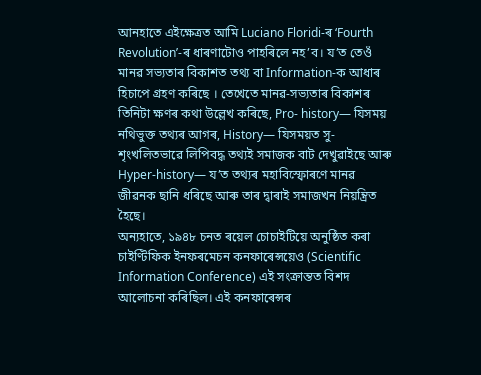আনহাতে এইক্ষেত্ৰত আমি Luciano Floridi-ৰ ‘Fourth Revolution’-ৰ ধাৰণাটোও পাহৰিলে নহ’ব। য’ত তেওঁ মানৱ সভ্যতাৰ বিকাশত তথ্য বা Information-ক আধাৰ হিচাপে গ্ৰহণ কৰিছে । তেখেতে মানৱ-সভ্যতাৰ বিকাশৰ তিনিটা ক্ষণৰ কথা উল্লেখ কৰিছে, Pro- history— যিসময় নথিভুক্ত তথ্যৰ আগৰ, History— যিসময়ত সু-শৃংখলিতভাৱে লিপিবদ্ধ তথ্যই সমাজক বাট দেখুৱাইছে আৰু Hyper-history— য’ত তথ্যৰ মহাবিস্ফোৰণে মানৱ জীৱনক ছানি ধৰিছে আৰু তাৰ দ্বাৰাই সমাজখন নিয়ন্ত্ৰিত হৈছে।
অন্যহাতে, ১৯৪৮ চনত ৰয়েল চোচাইটিয়ে অনুষ্ঠিত কৰা চাইণ্টিফিক ইনফৰমেচন কনফাৰেন্সয়েও (Scientific Information Conference) এই সংক্ৰান্তত বিশদ আলোচনা কৰিছিল। এই কনফাৰেন্সৰ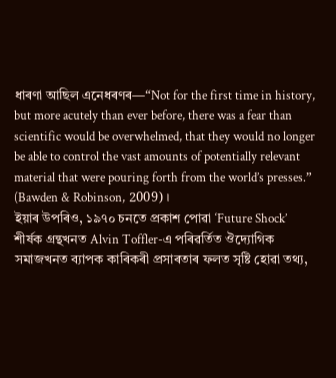ধাৰণা আছিল এনেধৰণৰ—“Not for the first time in history, but more acutely than ever before, there was a fear than scientific would be overwhelmed, that they would no longer be able to control the vast amounts of potentially relevant material that were pouring forth from the world’s presses.” (Bawden & Robinson, 2009)।
ইয়াৰ উপৰিও, ১৯৭০ চনতে প্ৰকাশ পোৱা ‘Future Shock’ শীৰ্ষক গ্ৰন্থখনত Alvin Toffler-এ পৰিৱৰ্তিত ঔদ্যোগিক সমাজখনত ব্যাপক কাৰিকৰী প্ৰসাৰতাৰ ফলত সৃষ্টি হোৱা তথ্য,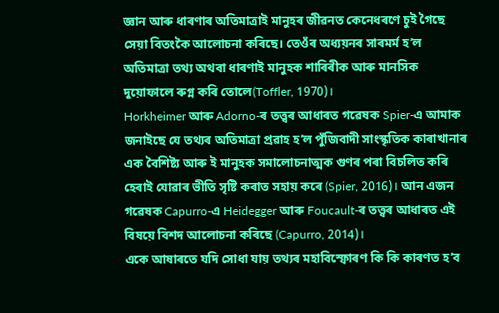জ্ঞান আৰু ধাৰণাৰ অতিমাত্ৰাই মানুহৰ জীৱনত কেনেধৰণে চুই গৈছে সেয়া বিতংকৈ আলোচনা কৰিছে। তেওঁৰ অধ্যয়নৰ সাৰমৰ্ম হ’ল অতিমাত্ৰা তথ্য অথবা ধাৰণাই মানুহক শাৰিৰীক আৰু মানসিক দুয়োফালে ৰুগ্ন কৰি তোলে(Toffler, 1970)।
Horkheimer আৰু Adorno-ৰ তত্ত্বৰ আধাৰত গৱেষক Spier-এ আমাক জনাইছে যে তথ্যৰ অতিমাত্ৰা প্ৰৱাহ হ’ল পুঁজিবাদী সাংস্কৃতিক কাৰাখানাৰ এক বৈশিষ্ট্য আৰু ই মানুহক সমালোচনাত্মক গুণৰ পৰা বিচলিত কৰি হেৰাই যোৱাৰ ভীতি সৃষ্টি কৰাত সহায় কৰে (Spier, 2016)। আন এজন গৱেষক Capurro-এ Heidegger আৰু Foucault-ৰ তত্ত্বৰ আধাৰত এই বিষয়ে বিশদ আলোচনা কৰিছে (Capurro, 2014)।
একে আষাৰতে যদি সোধা যায় তথ্যৰ মহাবিস্ফোৰণ কি কি কাৰণত হ’ব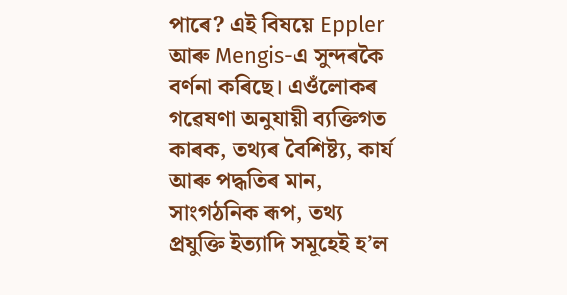পাৰে? এই বিষয়ে Eppler আৰু Mengis-এ সুন্দৰকৈ বৰ্ণনা কৰিছে। এওঁলোকৰ গৱেষণা অনুযায়ী ব্যক্তিগত কাৰক, তথ্যৰ বৈশিষ্ট্য, কাৰ্য আৰু পদ্ধতিৰ মান, সাংগঠনিক ৰূপ, তথ্য প্ৰযুক্তি ইত্যাদি সমূহেই হ’ল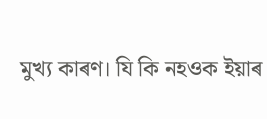মুখ্য কাৰণ। যি কি নহওক ইয়াৰ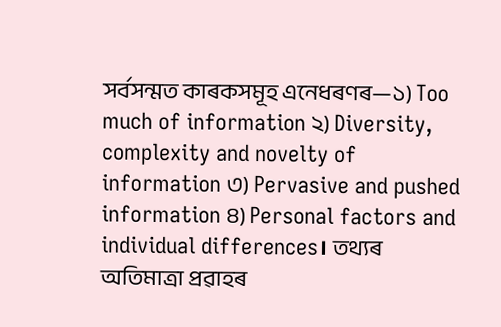সৰ্বসন্মত কাৰকসমূহ এনেধৰণৰ—১) Too much of information ২) Diversity, complexity and novelty of information ৩) Pervasive and pushed information ৪) Personal factors and individual differences। তথ্যৰ অতিমাত্ৰা প্ৰৱাহৰ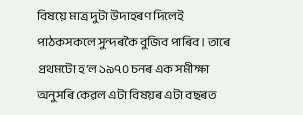বিষয়ে মাত্ৰ দুটা উদাহৰণ দিলেই পাঠকসকলে সুন্দৰকৈ বুজিব পাৰিব। তাৰে প্ৰথমটো হ’ল ১৯৭০ চনৰ এক সমীক্ষা অনুসৰি কেৱল এটা বিষয়ৰ এটা বছৰত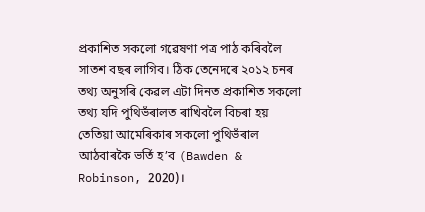প্ৰকাশিত সকলো গৱেষণা পত্ৰ পাঠ কৰিবলৈ সাতশ বছৰ লাগিব। ঠিক তেনেদৰে ২০১২ চনৰ তথ্য অনুসৰি কেৱল এটা দিনত প্ৰকাশিত সকলো তথ্য যদি পুথিভঁৰালত ৰাখিবলৈ বিচৰা হয় তেতিয়া আমেৰিকাৰ সকলো পুথিভঁৰাল আঠবাৰকৈ ভৰ্তি হ’ব (Bawden & Robinson, 2020)।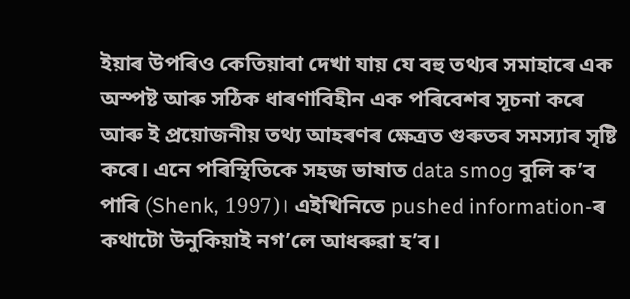ইয়াৰ উপৰিও কেতিয়াবা দেখা যায় যে বহু তথ্যৰ সমাহাৰে এক অস্পষ্ট আৰু সঠিক ধাৰণাবিহীন এক পৰিবেশৰ সূচনা কৰে আৰু ই প্ৰয়োজনীয় তথ্য আহৰণৰ ক্ষেত্ৰত গুৰুতৰ সমস্যাৰ সৃষ্টি কৰে। এনে পৰিস্থিতিকে সহজ ভাষাত data smog বুলি ক’ব পাৰি (Shenk, 1997)। এইখিনিতে pushed information-ৰ কথাটো উনুকিয়াই নগ’লে আধৰুৱা হ’ব।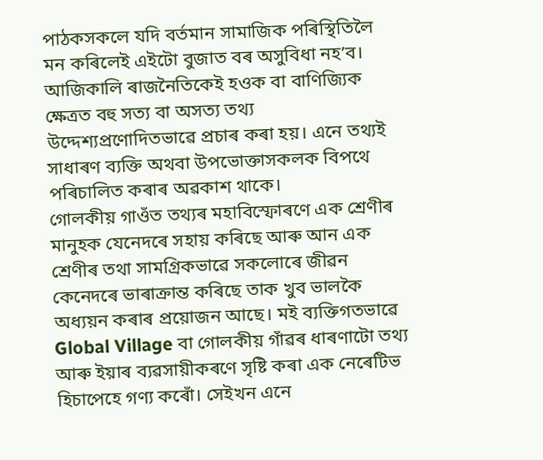পাঠকসকলে যদি বৰ্তমান সামাজিক পৰিস্থিতিলৈ মন কৰিলেই এইটো বুজাত বৰ অসুবিধা নহ’ব। আজিকালি ৰাজনৈতিকেই হওক বা বাণিজ্যিক ক্ষেত্ৰত বহু সত্য বা অসত্য তথ্য উদ্দেশ্যপ্ৰণোদিতভাৱে প্ৰচাৰ কৰা হয়। এনে তথ্যই সাধাৰণ ব্যক্তি অথবা উপভোক্তাসকলক বিপথে পৰিচালিত কৰাৰ অৱকাশ থাকে।
গোলকীয় গাওঁত তথ্যৰ মহাবিস্ফোৰণে এক শ্ৰেণীৰ মানুহক যেনেদৰে সহায় কৰিছে আৰু আন এক শ্ৰেণীৰ তথা সামগ্ৰিকভাৱে সকলোৰে জীৱন কেনেদৰে ভাৰাক্ৰান্ত কৰিছে তাক খুব ভালকৈ অধ্যয়ন কৰাৰ প্ৰয়োজন আছে। মই ব্যক্তিগতভাৱে Global Village বা গোলকীয় গাঁৱৰ ধাৰণাটো তথ্য আৰু ইয়াৰ ব্যৱসায়ীকৰণে সৃষ্টি কৰা এক নেৰেটিভ হিচাপেহে গণ্য কৰোঁ। সেইখন এনে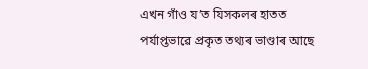এখন গাঁও য’ত যিসকলৰ হাতত পৰ্যাপ্তভাৱে প্ৰকৃত তথ্যৰ ভাণ্ডাৰ আছে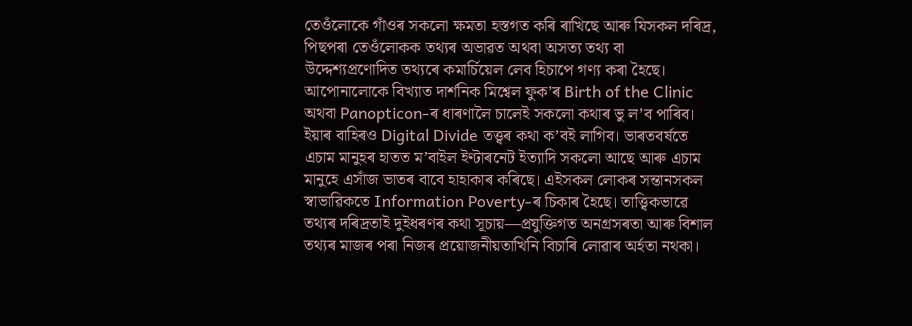তেওঁলোকে গাঁওৰ সকলো ক্ষমতা হস্তগত কৰি ৰাখিছে আৰু যিসকল দৰিদ্ৰ, পিছপৰা তেওঁলোকক তথ্যৰ অভাৱত অথবা অসত্য তথ্য বা উদ্দেশ্যপ্ৰণোদিত তথ্যৰে কমাৰ্চিয়েল লেব হিচাপে গণ্য কৰা হৈছে। আপোনালোকে বিখ্যাত দাৰ্শনিক মিশ্বেল ফুক’ৰ Birth of the Clinic অথবা Panopticon-ৰ ধাৰণালৈ চালেই সকলো কথাৰ ভু ল’ব পাৰিব। ইয়াৰ বাহিৰও Digital Divide তত্ত্বৰ কথা ক’বই লাগিব। ভাৰতবৰ্ষতে এচাম মানুহৰ হাতত ম’বাইল ইণ্টাৰনেট ইত্যাদি সকলো আছে আৰু এচাম মানুহে এসাঁজ ভাতৰ বাবে হাহাকাৰ কৰিছে। এইসকল লোকৰ সন্তানসকল স্বাভাৱিকতে Information Poverty-ৰ চিকাৰ হৈছে। তাত্ত্বিকভাৱে তথ্যৰ দৰিদ্ৰতাই দুইধৰণৰ কথা সূচায়—প্ৰযুক্তিগত অনগ্ৰসৰতা আৰু বিশাল তথ্যৰ মাজৰ পৰা নিজৰ প্ৰয়োজনীয়তাখিনি বিচাৰি লোৱাৰ অৰ্হতা নথকা।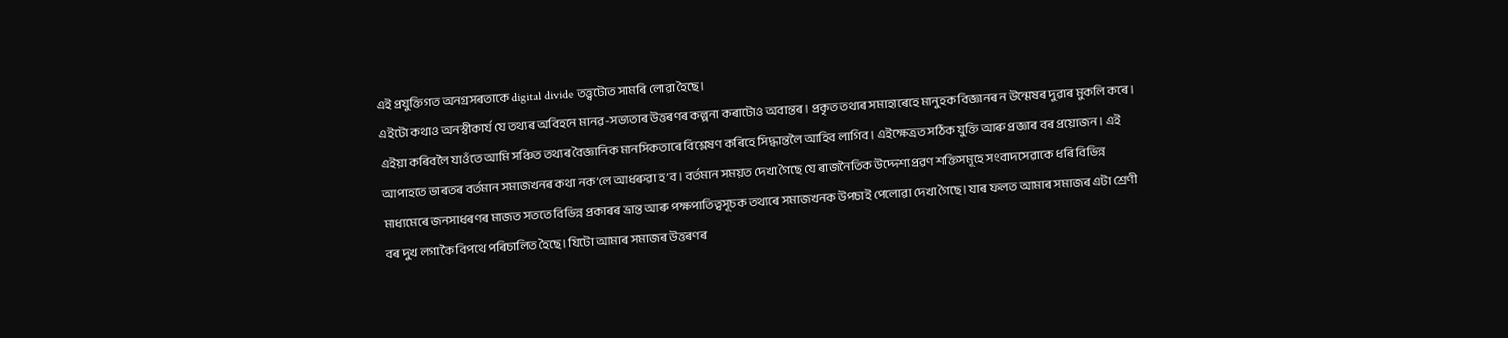এই প্ৰযুক্তিগত অনগ্ৰসৰতাকে digital divide তত্ত্বটোত সামৰি লোৱা হৈছে।
এইটো কথাও অনস্বীকাৰ্য যে তথ্যৰ অবিহনে মানৱ-সভ্যতাৰ উত্তৰণৰ কল্পনা কৰাটোও অবান্তৰ। প্ৰকৃত তথ্যৰ সমাহাৰেহে মানুহক বিজ্ঞানৰ ন উন্মেষৰ দুৱাৰ মুকলি কৰে। এইয়া কৰিবলৈ যাওঁতে আমি সঞ্চিত তথ্যৰ বৈজ্ঞানিক মানসিকতাৰে বিশ্লেষণ কৰিহে সিদ্ধান্তলৈ আহিব লাগিব। এইক্ষেত্ৰত সঠিক যুক্তি আৰু প্ৰজ্ঞাৰ বৰ প্ৰয়োজন। এই আপাহতে ভাৰতৰ বৰ্তমান সমাজখনৰ কথা নক’লে আধৰুৱা হ’ব। বৰ্তমান সময়ত দেখা গৈছে যে ৰাজনৈতিক উদ্দেশ্যপ্ৰৱণ শক্তিসমূহে সংবাদসেৱাকে ধৰি বিভিন্ন মাধ্যমেৰে জনসাধৰণৰ মাজত সততে বিভিন্ন প্ৰকাৰৰ ভ্ৰান্ত আৰু পক্ষপাতিত্বসূচক তথ্যৰে সমাজখনক উপচাই পেলোৱা দেখা গৈছে। যাৰ ফলত আমাৰ সমাজৰ এটা শ্রেণী বৰ দুখ লগাকৈ বিপথে পৰিচালিত হৈছে। যিটো আমাৰ সমাজৰ উত্তৰণৰ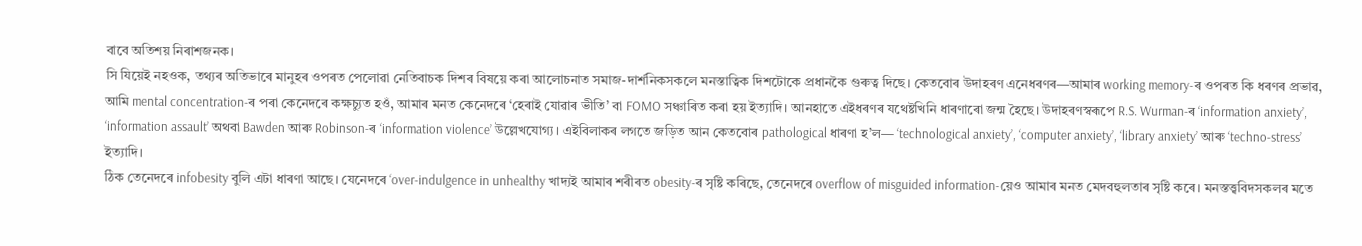বাবে অতিশয় নিৰাশজনক।
সি যিয়েই নহওক, তথ্যৰ অতিভাৰে মানুহৰ ওপৰত পেলোৱা নেতিবাচক দিশৰ বিষয়ে কৰা আলোচনাত সমাজ-দাৰ্শনিকসকলে মনস্তাত্বিক দিশটোকে প্ৰধানকৈ গুৰুত্ব দিছে। কেতবোৰ উদাহৰণ এনেধৰণৰ—আমাৰ working memory-ৰ ওপৰত কি ধৰণৰ প্ৰভাৱ, আমি mental concentration-ৰ পৰা কেনেদৰে কক্ষচ্যুত হওঁ, আমাৰ মনত কেনেদৰে ‘হেৰাই যোৱাৰ ভীতি’ বা FOMO সঞ্চাৰিত কৰা হয় ইত্যাদি। আনহাতে এইধৰণৰ যথেষ্টখিনি ধাৰণাৰো জন্ম হৈছে। উদাহৰণস্বৰূপে R.S. Wurman-ৰ ‘information anxiety’, ‘information assault’ অথবা Bawden আৰু Robinson-ৰ ‘information violence’ উল্লেখযোগ্য। এইবিলাকৰ লগতে জড়িত আন কেতবোৰ pathological ধাৰণা হ’ল— ‘technological anxiety’, ‘computer anxiety’, ‘library anxiety’ আৰু ‘techno-stress’ ইত্যাদি।
ঠিক তেনেদৰে infobesity বুলি এটা ধাৰণা আছে। যেনেদৰে ‘over-indulgence in unhealthy খাদ্যই আমাৰ শৰীৰত obesity-ৰ সৃষ্টি কৰিছে, তেনেদৰে overflow of misguided information-য়েও আমাৰ মনত মেদবহুলতাৰ সৃষ্টি কৰে। মনস্তত্ত্ববিদসকলৰ মতে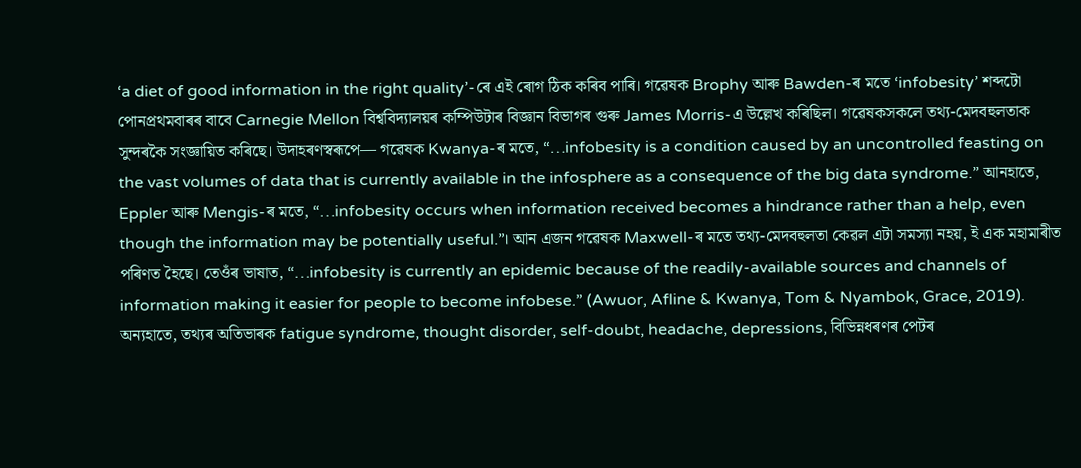‘a diet of good information in the right quality’-ৰে এই ৰোগ ঠিক কৰিব পাৰি। গৱেষক Brophy আৰু Bawden-ৰ মতে ‘infobesity’ শব্দটো পোনপ্ৰথমবাৰৰ বাবে Carnegie Mellon বিশ্ববিদ্যালয়ৰ কম্পিউটাৰ বিজ্ঞান বিভাগৰ গুৰু James Morris-এ উল্লেখ কৰিছিল। গৱেষকসকলে তথ্য-মেদবহুলতাক সুন্দৰকৈ সংজ্ঞায়িত কৰিছে। উদাহৰণস্বৰূপে— গৱেষক Kwanya-ৰ মতে, “…infobesity is a condition caused by an uncontrolled feasting on the vast volumes of data that is currently available in the infosphere as a consequence of the big data syndrome.” আনহাতে, Eppler আৰু Mengis-ৰ মতে, “…infobesity occurs when information received becomes a hindrance rather than a help, even though the information may be potentially useful.”। আন এজন গৱেষক Maxwell-ৰ মতে তথ্য-মেদবহুলতা কেৱল এটা সমস্যা নহয়, ই এক মহামাৰীত পৰিণত হৈছে। তেওঁৰ ভাষাত, “…infobesity is currently an epidemic because of the readily-available sources and channels of information making it easier for people to become infobese.” (Awuor, Afline & Kwanya, Tom & Nyambok, Grace, 2019).
অন্যহাতে, তথ্যৰ অতিভাৰক fatigue syndrome, thought disorder, self-doubt, headache, depressions, বিভিন্নধৰণৰ পেটৰ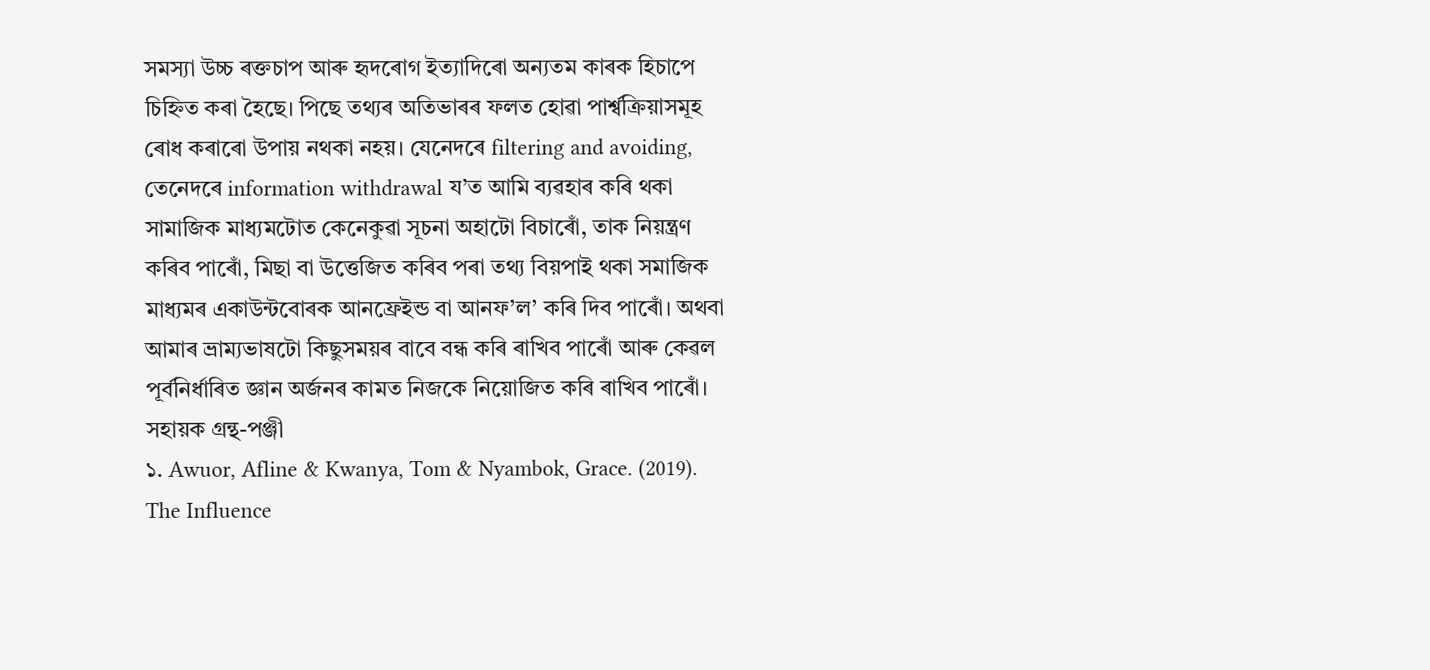সমস্যা উচ্চ ৰক্তচাপ আৰু হৃদৰোগ ইত্যাদিৰো অন্যতম কাৰক হিচাপে চিহ্নিত কৰা হৈছে। পিছে তথ্যৰ অতিভাৰৰ ফলত হোৱা পাৰ্শ্বক্ৰিয়াসমূহ ৰোধ কৰাৰো উপায় নথকা নহয়। যেনেদৰে filtering and avoiding, তেনেদৰে information withdrawal য’ত আমি ব্যৱহাৰ কৰি থকা সামাজিক মাধ্যমটোত কেনেকুৱা সূচনা অহাটো বিচাৰোঁ, তাক নিয়ন্ত্ৰণ কৰিব পাৰোঁ, মিছা বা উত্তেজিত কৰিব পৰা তথ্য বিয়পাই থকা সমাজিক মাধ্যমৰ একাউন্টবোৰক আনফ্ৰেইন্ড বা আনফ’ল’ কৰি দিব পাৰোঁ। অথবা আমাৰ ভ্ৰাম্যভাষটো কিছুসময়ৰ বাবে বন্ধ কৰি ৰাখিব পাৰোঁ আৰু কেৱল পূৰ্বনিৰ্ধাৰিত জ্ঞান অৰ্জনৰ কামত নিজকে নিয়োজিত কৰি ৰাখিব পাৰোঁ।
সহায়ক গ্ৰন্থ-পঞ্জী
১. Awuor, Afline & Kwanya, Tom & Nyambok, Grace. (2019). The Influence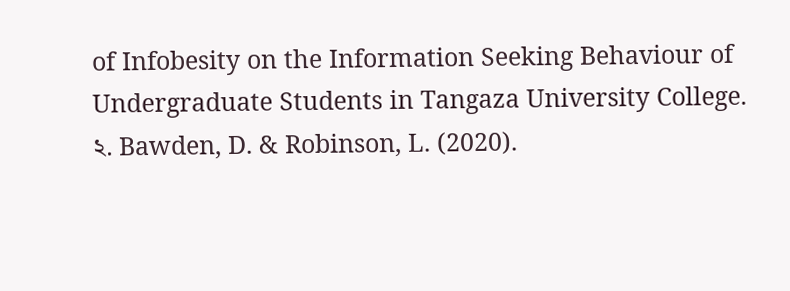of Infobesity on the Information Seeking Behaviour of Undergraduate Students in Tangaza University College.
২. Bawden, D. & Robinson, L. (2020).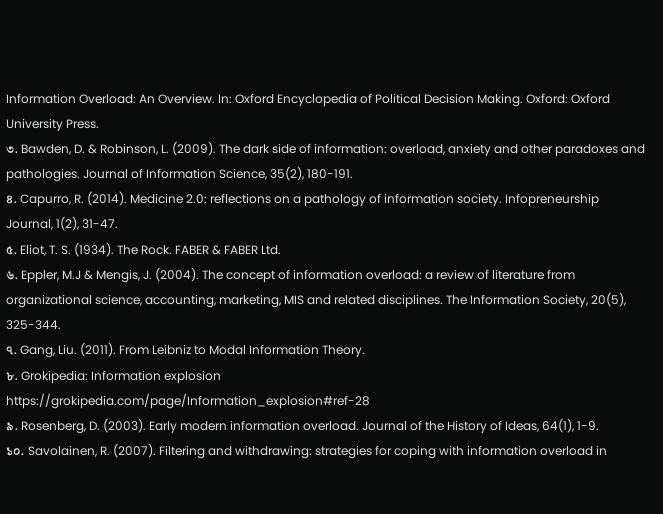Information Overload: An Overview. In: Oxford Encyclopedia of Political Decision Making. Oxford: Oxford University Press.
৩. Bawden, D. & Robinson, L. (2009). The dark side of information: overload, anxiety and other paradoxes and pathologies. Journal of Information Science, 35(2), 180-191.
৪. Capurro, R. (2014). Medicine 2.0: reflections on a pathology of information society. Infopreneurship Journal, 1(2), 31-47.
৫. Eliot, T. S. (1934). The Rock. FABER & FABER Ltd.
৬. Eppler, M.J & Mengis, J. (2004). The concept of information overload: a review of literature from organizational science, accounting, marketing, MIS and related disciplines. The Information Society, 20(5), 325-344.
৭. Gang, Liu. (2011). From Leibniz to Modal Information Theory.
৮. Grokipedia: Information explosion
https://grokipedia.com/page/Information_explosion#ref-28
৯. Rosenberg, D. (2003). Early modern information overload. Journal of the History of Ideas, 64(1), 1-9.
১০. Savolainen, R. (2007). Filtering and withdrawing: strategies for coping with information overload in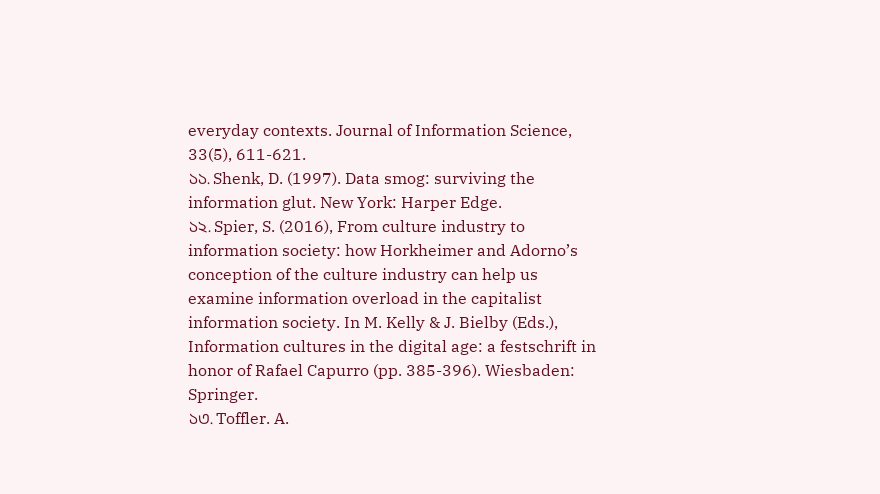everyday contexts. Journal of Information Science, 33(5), 611-621.
১১. Shenk, D. (1997). Data smog: surviving the information glut. New York: Harper Edge.
১২. Spier, S. (2016), From culture industry to information society: how Horkheimer and Adorno’s conception of the culture industry can help us examine information overload in the capitalist information society. In M. Kelly & J. Bielby (Eds.), Information cultures in the digital age: a festschrift in honor of Rafael Capurro (pp. 385-396). Wiesbaden: Springer.
১৩. Toffler. A.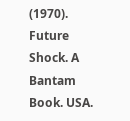(1970). Future Shock. A Bantam Book. USA.